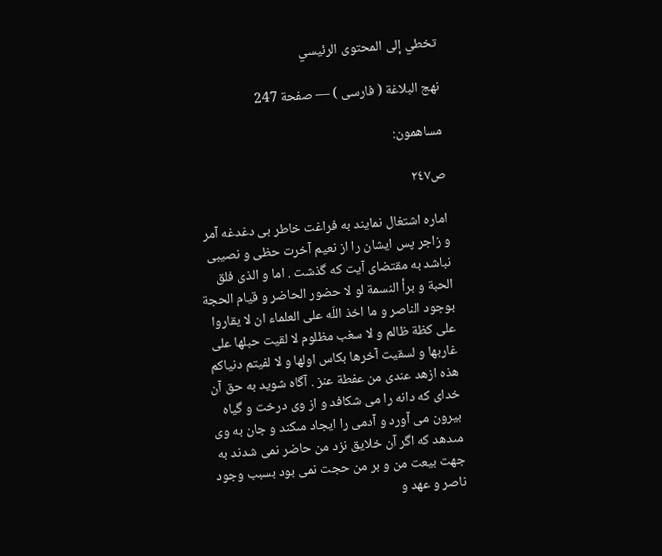تخطي إلى المحتوى الرئيسي

نهج البلاغة ( فارسى ) — صفحة 247

مساهمون:

ص٢٤٧

اماره اشتغال نمايند به فراغت خاطر بى دغدغه آمر و زاجر پس ايشان را از نعيم آخرت حظى و نصيبى نباشد به مقتضاى آيت كه گذشت . اما و الذى فلق الحبة و برأ النسمة لو لا حضور الحاضر و قيام الحجة بوجود الناصر و ما اخذ اللّه على العلماء ان لا يقاروا على كظة ظالم و لا سغب مظلوم لا لقيت حبلها على غاربها و لسقيت آخرها بكاس اولها و لا لفيتم دنياكم هذه ازهد عندى من عفطة عنز . آگاه شويد به حق آن خداى كه دانه را مى شكافد و از وى درخت و گياه بيرون مى آورد و آدمى را ايجاد مىكند و جان به وى مىدهد كه اگر آن خلايق نزد من حاضر نمى شدند به جهت بيعت من و بر من حجت نمى بود بسبب وجود ناصر و عهد و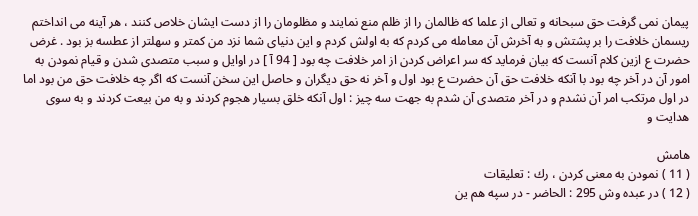پيمان نمى گرفت حق سبحانه و تعالى از علما كه ظالمان را از ظلم منع نمايند و مظلومان را از دست ايشان خلاص كنند ، هر آينه مى انداختم ريسمان خلافت را بر پشتش و به آخرش آن معامله مى كردم كه به اولش كردم و اين دنياى شما نزد من كمتر و سهلتر از عطسه بز بود . غرض حضرت ع ازين كلام آنست كه بيان فرمايد كه سر اعراض كردن از امر خلافت چه بود [ 94 آ ] در اوايل و سبب متصدى شدن و قيام نمودن به امور آن در آخر چه بود با آنكه خلافت حق آن حضرت ع بود اول و آخر نه حق ديگران و حاصل اين سخن آنست كه اگر چه خلافت حق من بود اما در اول مرتكب امر آن نشدم و در آخر متصدى آن شدم به جهت سه چيز : اول آنكه خلق بسيار هجوم كردند و به من بيعت كردند و به سوى هدايت و

هامش
( 11 ) نمودن به معنى كردن ، رك : تعليقات
( 12 ) در عبده وش 295 : الحاضر - در سپه هم ين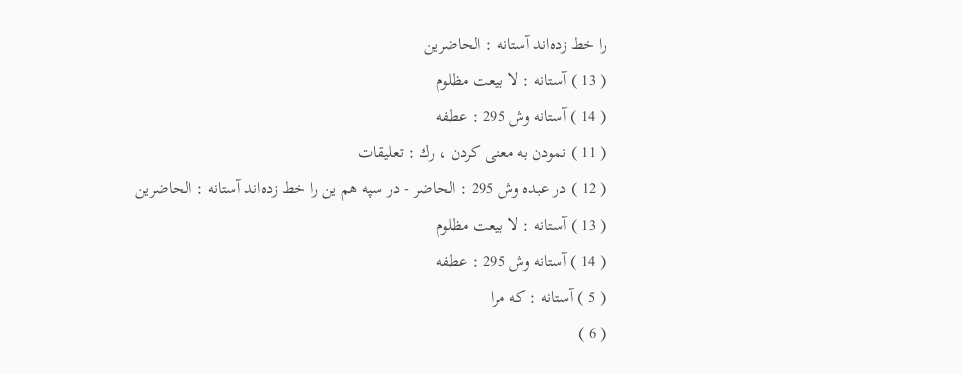را خط زده‌اند آستانه : الحاضرين
( 13 ) آستانه : لا بيعت مظلوم
( 14 ) آستانه وش 295 : عطفه
( 11 ) نمودن به معنى كردن ، رك : تعليقات
( 12 ) در عبده وش 295 : الحاضر - در سپه هم ين را خط زده‌اند آستانه : الحاضرين
( 13 ) آستانه : لا بيعت مظلوم
( 14 ) آستانه وش 295 : عطفه
( 5 ) آستانه : كه مرا
( 6 )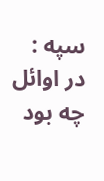سپه : در اوائل چه بود